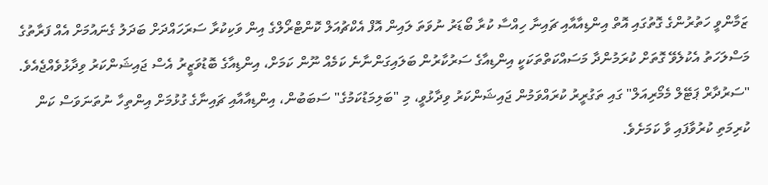ޒަމާންވީ ހަތުރުންގެ ގޮތުގައި އޮތް އިންޑިއާއާއި ޗައިނާ ހިއްސާ ކުރާ ބޯޑަރު ނުވަތަ ލައިން އޮފް އެކްޗުއަލް ކޮންޓްރޯލްގެ އިން ވަކިކުރާ ސަރަހައްދަށް ބަދަލު ގެނައުމަށް އެއް ފަރާތުގެ މަސްލަހަތު އެކުލެވޭ ގޮތަށް ކުރަމުންދާ މަސައްކަތްތަކަކީ އިންޑިއާގެ ސަރުކާރުން ބަލައިގަންނާނެ ކަމެއް ނޫން ކަމަށް، އިންޑިއާގެ ބޮޑުވަޒީރު އެސް ޖައިޝަންކަރު ވިދާޅުވެއްޖެއެވެ.
"ސަރުދާރް ޕަޓޭލް މެމޯރިއަލް" ގައި ތަގުރީރު ކުރައްވަމުން ޖައިޝަންކަރު ވިދާޅުވީ، މި "ބަލިމަޑުކަމުގެ" ސަބަބުން، އިންޑިއާއާއި ޗައިނާގެ ގުޅުމަށް އިންތިހާ ނުތަނަވަސް ކަން ކުރިމަތި ކުރުވާފައި ވާ ކަމަށެވެ.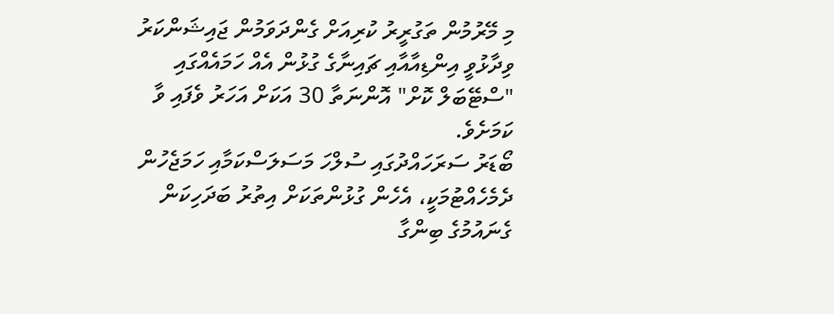މި މޭރުމުން ތަގުރީރު ކުރިއަށް ގެންދަވަމުން ޖައިޝަންކަރު ވިދާޅުވީ އިންޑިއާއާއި ޗައިނާގެ ގުޅުން އެއް ހަމައެއްގައި "ސްޓޭބަލް ކޮށް" އޮންނަތާ 30 އަކަށް އަހަރު ވެފައި ވާ ކަމަށެވެ.
ބޯޑަރު ސަރަހައްދުގައި ސުލްހަ މަސަލަސްކަމާއި ހަމަޖެހުން ދެމެހެއްޓުމަކީ، އެހެން ގުޅުންތަކަށް އިތުރު ބަދަހިކަން ގެނައުމުގެ ބިންގާ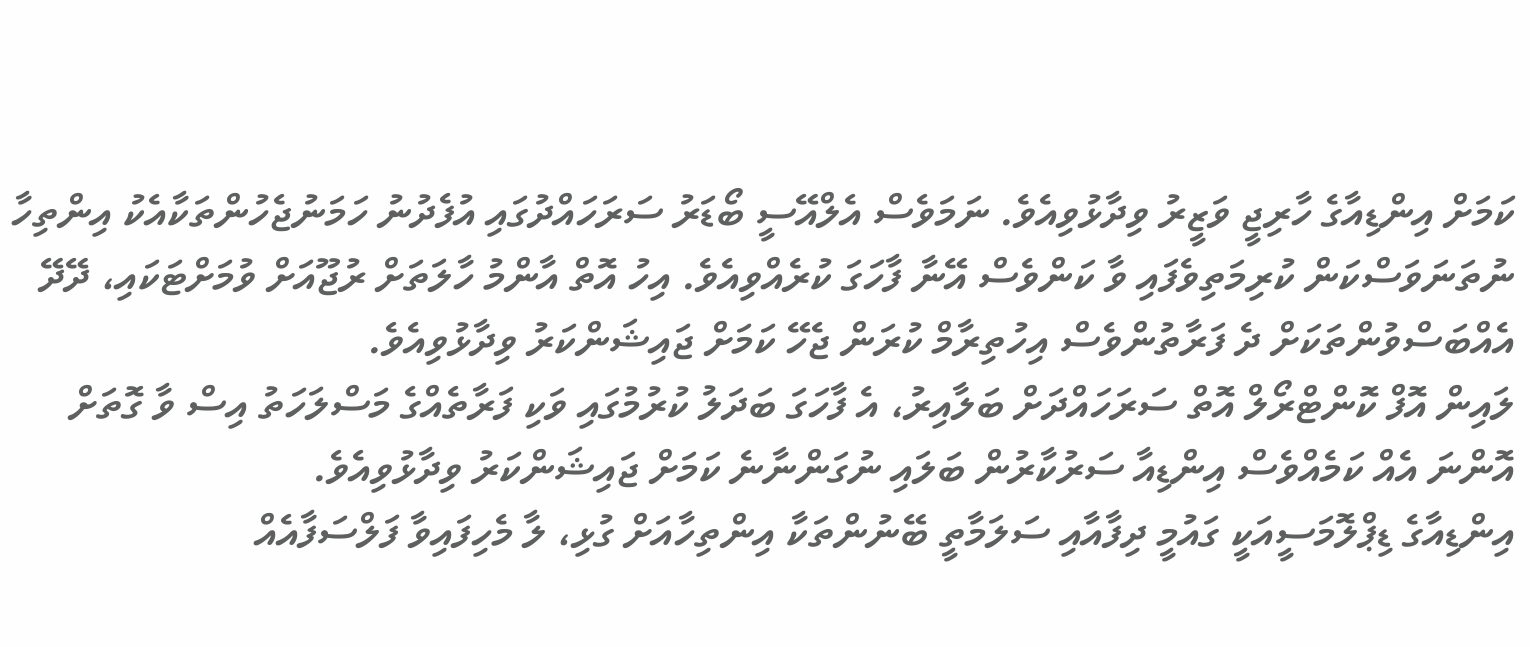ކަމަށް އިންޑިއާގެ ހާރިޖީ ވަޒީރު ވިދާޅުވިއެވެ. ނަމަވެސް އެލްއޭސީ ބޯޑަރު ސަރަހައްދުގައި އުފެދުނު ހަމަނުޖެހުންތަކާއެކު އިންތިހާ ނުތަނަވަސްކަން ކުރިމަތިވެފައި ވާ ކަންވެސް އޭނާ ފާހަގަ ކުރެއްވިއެވެ. އިހު އޮތް އާންމު ހާލަތަށް ރުޖޫއަށް ވުމަށްޓަކައި، ދޭދޭ އެއްބަސްވުންތަކަށް ދެ ފަރާތުންވެސް އިހުތިރާމް ކުރަން ޖެހޭ ކަމަށް ޖައިޝަންކަރު ވިދާޅުވިއެވެ.
ލައިން އޮފް ކޮންޓްރޯލް އޮތް ސަރަހައްދަށް ބަލާއިރު، އެ ފާހަގަ ބަދަލު ކުރުމުގައި ވަކި ފަރާތެއްގެ މަސްލަހަތު އިސް ވާ ގޮތަށް އޮންނަ އެއް ކަމެއްވެސް އިންޑިއާ ސަރުކާރުން ބަލައި ނުގަންނާނެ ކަމަށް ޖައިޝަންކަރު ވިދާޅުވިއެވެ.
އިންޑިއާގެ ޑިޕްލޮމަސީއަކީ ގައުމީ ދިފާއާއި ސަލަމާތީ ބޭނުންތަކާ އިންތިހާއަށް ގުޅި، ލާ މެހިފައިވާ ފަލްސަފާއެއް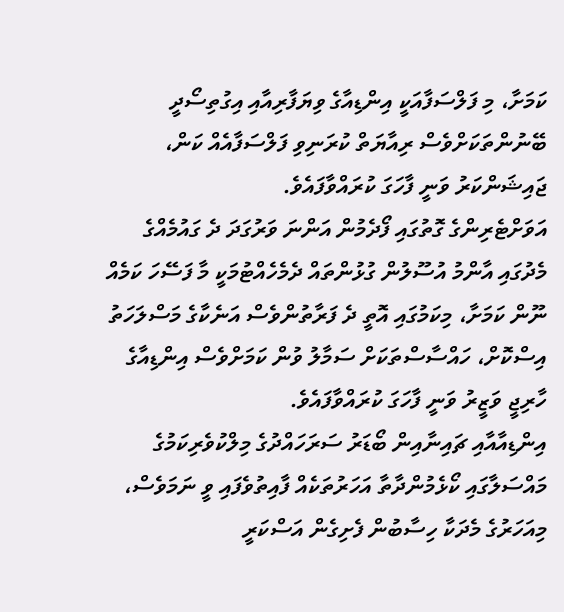ކަމަށާ، މި ފަލްސަފާއަކީ އިންޑިއާގެ ވިޔަފާރިއާއި އިގުތިސޯދީ ބޭނުންތަކަށްވެސް ރިއާޔަތް ކުރަނިވި ފަލްސަފާއެއް ކަން، ޖައިޝަންކަރު ވަނީ ފާހަގަ ކުރައްވާފައެވެ.
އަވަށްޓެރިންގެ ގޮތުގައި ފޯދެމުން އަންނަ ވަރުގަދަ ދެ ގައުމެއްގެ މެދުގައި އާންމު އުސޫލުން ގުޅުންތައް ދެމެހެއްޓުމަކީ މާ ފަސޭހަ ކަމެއް ނޫން ކަމަށާ، މިކަމުގައި އޮތީ ދެ ފަރާތުންވެސް އަނެކާގެ މަސްލަހަތު އިސްކޮށް، ހައްސާސްތަކަށް ސަމާލު ވުން ކަމަށްވެސް އިންޑިއާގެ ހާރިޖީ ވަޒީރު ވަނީ ފާހަގަ ކުރައްވާފައެވެ.
އިންޑިއާއާއި ޗައިނާއިން ބޯޑަރު ސަރަހައްދުގެ މިލްކުވެރިކަމުގެ މައްސަލާގައި ކޯޅެމުންދާތާ އަހަރުތަކެއް ފާއިތުވެފައި ވީ ނަމަވެސް، މިއަހަރުގެ މެދަކާ ހިސާބުން ފެށިގެން އަސްކަރީ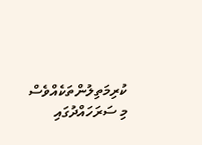ކުރިމަތިލުންތަކެއްވެސް މި ސަރަހައްދުގައި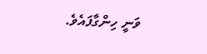ވަނީ ހިންގާފައެވެ.